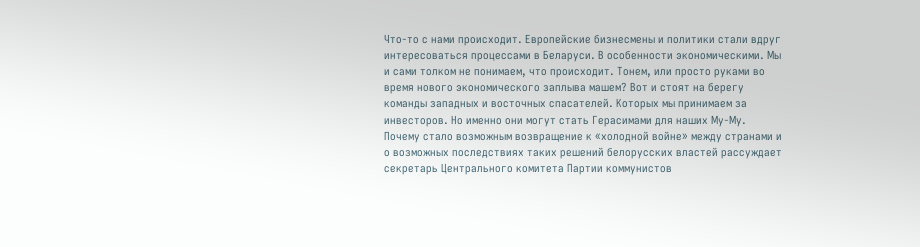Что-то с нами происходит. Европейские бизнесмены и политики стали вдруг интересоваться процессами в Беларуси. В особенности экономическими. Мы и сами толком не понимаем, что происходит. Тонем, или просто руками во время нового экономического заплыва машем? Вот и стоят на берегу команды западных и восточных спасателей. Которых мы принимаем за инвесторов. Но именно они могут стать Герасимами для наших Му-Му.
Почему стало возможным возвращение к «холодной войне» между странами и о возможных последствиях таких решений белорусских властей рассуждает секретарь Центрального комитета Партии коммунистов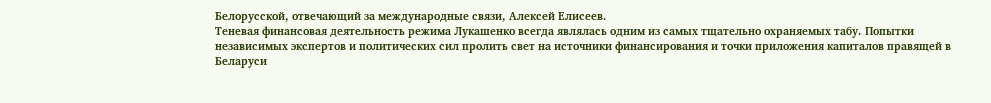Белорусской, отвечающий за международные связи, Алексей Елисеев.
Теневая финансовая деятельность режима Лукашенко всегда являлась одним из самых тщательно охраняемых табу. Попытки независимых экспертов и политических сил пролить свет на источники финансирования и точки приложения капиталов правящей в Беларуси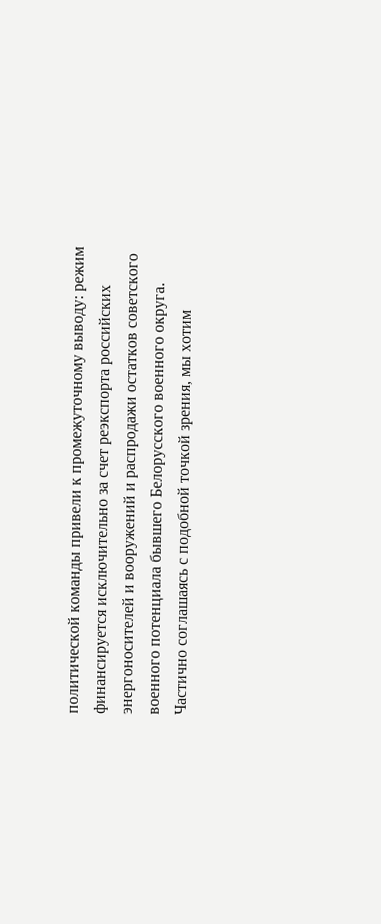политической команды привели к промежуточному выводу: режим финансируется исключительно за счет реэкспорта российских энергоносителей и вооружений и распродажи остатков советского военного потенциала бывшего Белорусского военного округа. Частично соглашаясь с подобной точкой зрения, мы хотим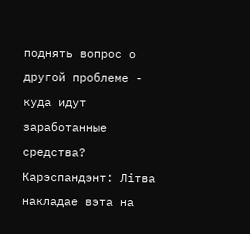поднять вопрос о другой проблеме - куда идут заработанные средства?
Карэспандэнт: Літва накладае вэта на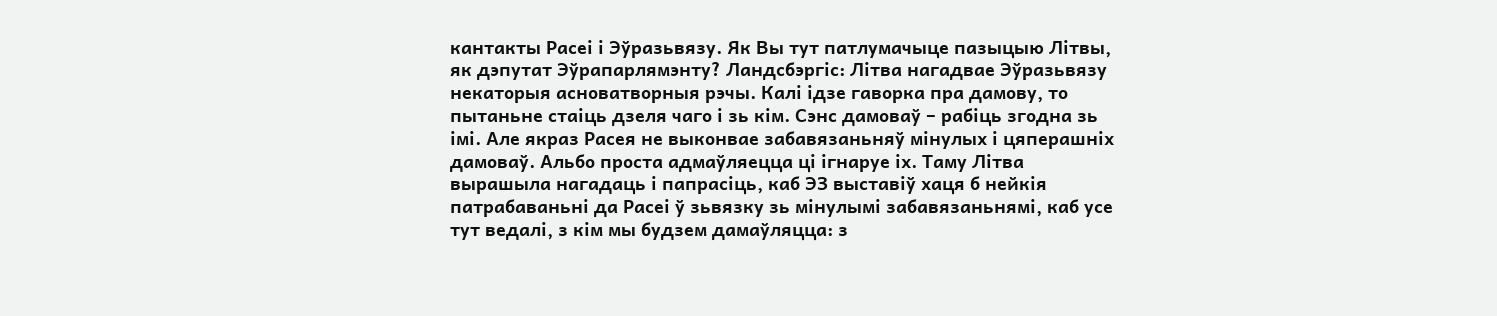кантакты Расеі і Эўразьвязу. Як Вы тут патлумачыце пазыцыю Літвы, як дэпутат Эўрапарлямэнту? Ландсбэргіс: Літва нагадвае Эўразьвязу некаторыя асноватворныя рэчы. Калі ідзе гаворка пра дамову, то пытаньне стаіць дзеля чаго і зь кім. Сэнс дамоваў – рабіць згодна зь імі. Але якраз Расея не выконвае забавязаньняў мінулых і цяперашніх дамоваў. Альбо проста адмаўляецца ці ігнаруе іх. Таму Літва вырашыла нагадаць і папрасіць, каб ЭЗ выставіў хаця б нейкія патрабаваньні да Расеі ў зьвязку зь мінулымі забавязаньнямі, каб усе тут ведалі, з кім мы будзем дамаўляцца: з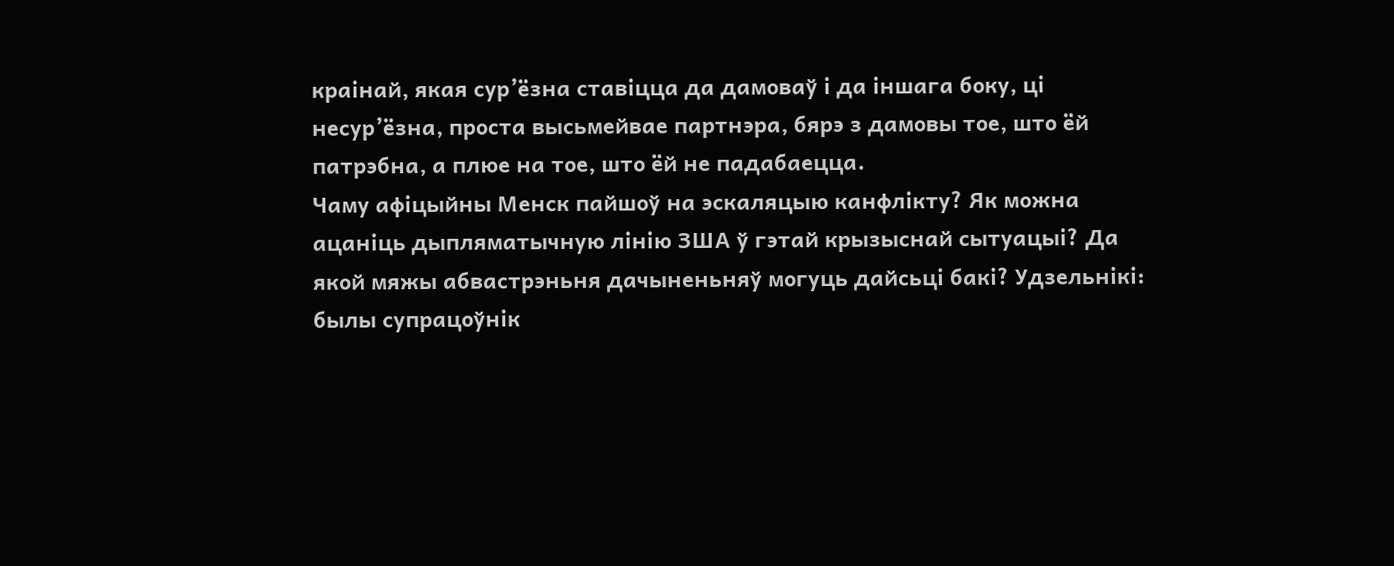краінай, якая сур’ёзна ставіцца да дамоваў і да іншага боку, ці несур’ёзна, проста высьмейвае партнэра, бярэ з дамовы тое, што ёй патрэбна, а плюе на тое, што ёй не падабаецца.
Чаму афіцыйны Менск пайшоў на эскаляцыю канфлікту? Як можна ацаніць дыпляматычную лінію ЗША ў гэтай крызыснай сытуацыі? Да якой мяжы абвастрэньня дачыненьняў могуць дайсьці бакі? Удзельнікі: былы супрацоўнік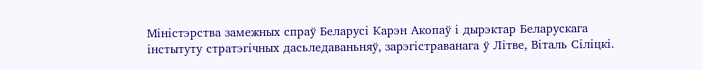Міністэрства замежных спраў Беларусі Карэн Акопаў і дырэктар Беларускага інстытуту стратэгічных дасьледаваньняў, зарэгістраванага ў Літве, Віталь Сіліцкі.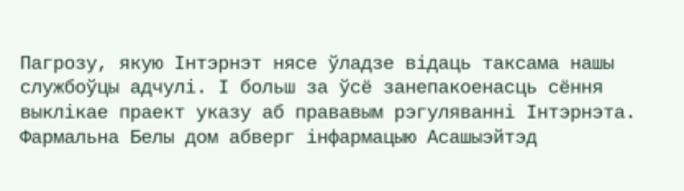Пагрозу, якую Інтэрнэт нясе ўладзе відаць таксама нашы службоўцы адчулі. І больш за ўсё занепакоенасць сёння выклікае праект указу аб прававым рэгуляванні Інтэрнэта.
Фармальна Белы дом абверг інфармацыю Асашыэйтэд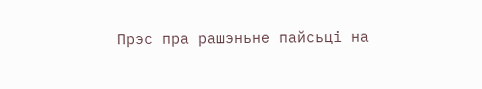Прэс пра рашэньне пайсьці на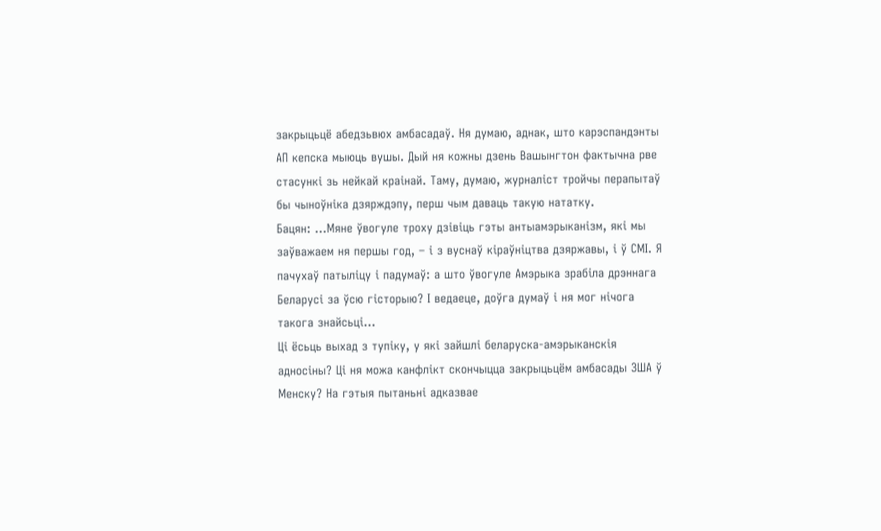закрыцьцё абедзьвюх амбасадаў. Ня думаю, аднак, што карэспандэнты АП кепска мыюць вушы. Дый ня кожны дзень Вашынгтон фактычна рве стасункі зь нейкай краінай. Таму, думаю, журналіст тройчы перапытаў бы чыноўніка дзярждэпу, перш чым даваць такую нататку.
Бацян: …Мяне ўвогуле троху дзівіць гэты антыамэрыканізм, які мы заўважаем ня першы год, – і з вуснаў кіраўніцтва дзяржавы, і ў СМІ. Я пачухаў патыліцу і падумаў: а што ўвогуле Амэрыка зрабіла дрэннага Беларусі за ўсю гісторыю? І ведаеце, доўга думаў і ня мог нічога такога знайсьці...
Ці ёсьць выхад з тупіку, у які зайшлі беларуска-амэрыканскія адносіны? Ці ня можа канфлікт скончыцца закрыцьцём амбасады ЗША ў Менску? На гэтыя пытаньні адказвае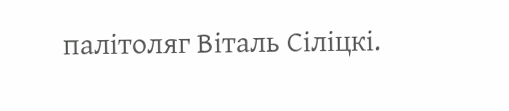палітоляг Віталь Сіліцкі.